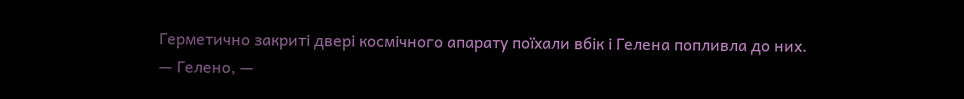Герметично закриті двері космічного апарату поїхали вбік і Гелена попливла до них.
— Гелено, —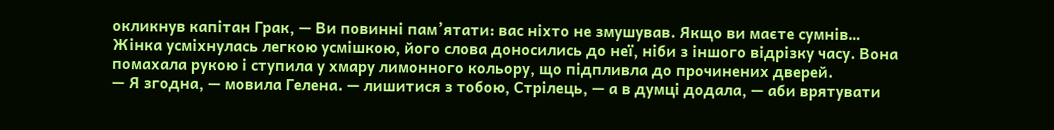окликнув капітан Грак, — Ви повинні пам’ятати: вас ніхто не змушував. Якщо ви маєте сумнів…
Жінка усміхнулась легкою усмішкою, його слова доносились до неї, ніби з іншого відрізку часу. Вона помахала рукою і ступила у хмару лимонного кольору, що підпливла до прочинених дверей.
— Я згодна, — мовила Гелена. — лишитися з тобою, Стрілець, — а в думці додала, — аби врятувати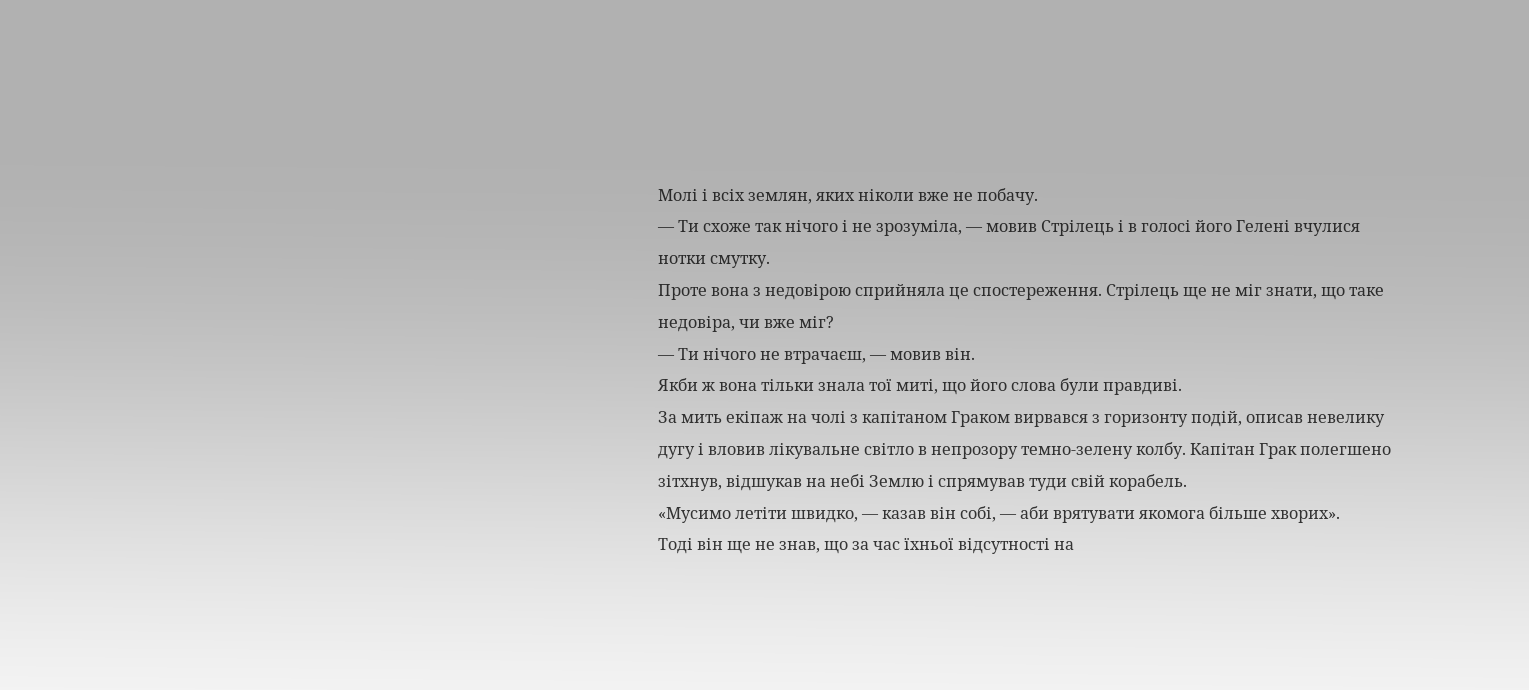Молі і всіх землян, яких ніколи вже не побачу.
— Ти схоже так нічого і не зрозуміла, — мовив Стрілець і в голосі його Гелені вчулися нотки смутку.
Проте вона з недовірою сприйняла це спостереження. Стрілець ще не міг знати, що таке недовіра, чи вже міг?
— Ти нічого не втрачаєш, — мовив він.
Якби ж вона тільки знала тої миті, що його слова були правдиві.
За мить екіпаж на чолі з капітаном Граком вирвався з горизонту подій, описав невелику дугу і вловив лікувальне світло в непрозору темно-зелену колбу. Капітан Грак полегшено зітхнув, відшукав на небі Землю і спрямував туди свій корабель.
«Мусимо летіти швидко, — казав він собі, — аби врятувати якомога більше хворих».
Тоді він ще не знав, що за час їхньої відсутності на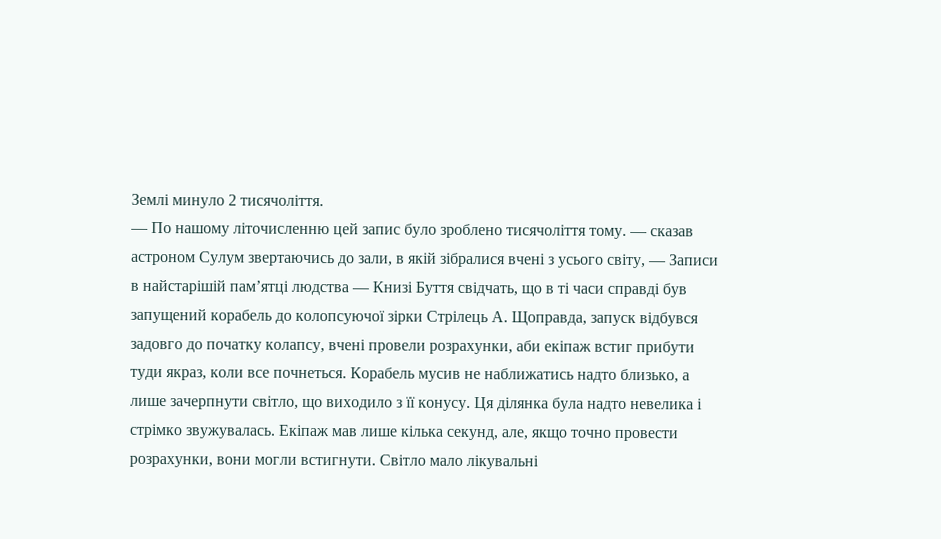Землі минуло 2 тисячоліття.
— По нашому літочисленню цей запис було зроблено тисячоліття тому. — сказав астроном Сулум звертаючись до зали, в якій зібралися вчені з усього світу, — Записи в найстарішій пам’ятці людства — Книзі Буття свідчать, що в ті часи справді був запущений корабель до колопсуючої зірки Стрілець А. Щоправда, запуск відбувся задовго до початку колапсу, вчені провели розрахунки, аби екіпаж встиг прибути туди якраз, коли все почнеться. Корабель мусив не наближатись надто близько, а лише зачерпнути світло, що виходило з її конусу. Ця ділянка була надто невелика і стрімко звужувалась. Екіпаж мав лише кілька секунд, але, якщо точно провести розрахунки, вони могли встигнути. Світло мало лікувальні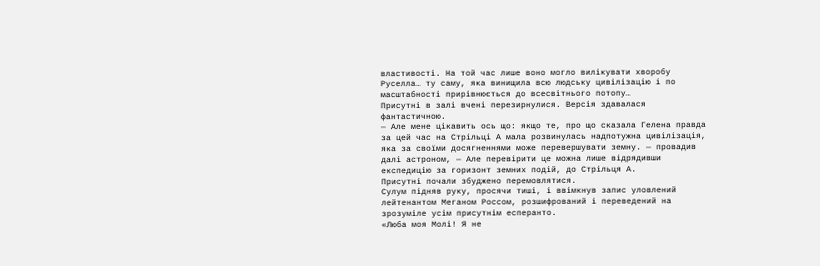властивості. На той час лише воно могло вилікувати хворобу Руселла… ту саму, яка винищила всю людську цивілізацію і по масштабності прирівнюється до всесвітнього потопу…
Присутні в залі вчені перезирнулися. Версія здавалася фантастичною.
— Але мене цікавить ось що: якщо те, про що сказала Гелена правда за цей час на Стрільці А мала розвинулась надпотужна цивілізація, яка за своїми досягненнями може перевершувати земну. — провадив далі астроном, — Але перевірити це можна лише відрядивши експедицію за горизонт земних подій, до Стрільця А.
Присутні почали збуджено перемовлятися.
Сулум підняв руку, просячи тиші, і ввімкнув запис уловлений лейтенантом Меганом Россом, розшифрований і переведений на зрозуміле усім присутнім есперанто.
«Люба моя Молі! Я не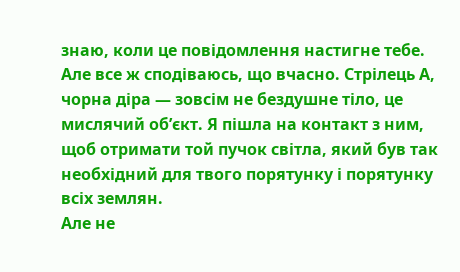знаю, коли це повідомлення настигне тебе. Але все ж сподіваюсь, що вчасно. Стрілець А, чорна діра — зовсім не бездушне тіло, це мислячий об’єкт. Я пішла на контакт з ним, щоб отримати той пучок світла, який був так необхідний для твого порятунку і порятунку всіх землян.
Але не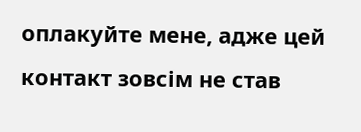оплакуйте мене, адже цей контакт зовсім не став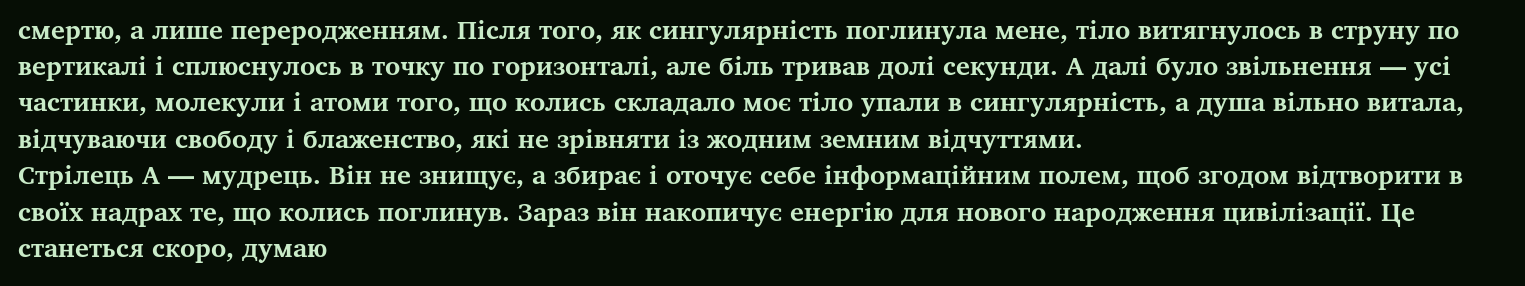смертю, а лише переродженням. Після того, як сингулярність поглинула мене, тіло витягнулось в струну по вертикалі і сплюснулось в точку по горизонталі, але біль тривав долі секунди. А далі було звільнення — усі частинки, молекули і атоми того, що колись складало моє тіло упали в сингулярність, а душа вільно витала, відчуваючи свободу і блаженство, які не зрівняти із жодним земним відчуттями.
Стрілець А — мудрець. Він не знищує, а збирає і оточує себе інформаційним полем, щоб згодом відтворити в своїх надрах те, що колись поглинув. Зараз він накопичує енергію для нового народження цивілізації. Це станеться скоро, думаю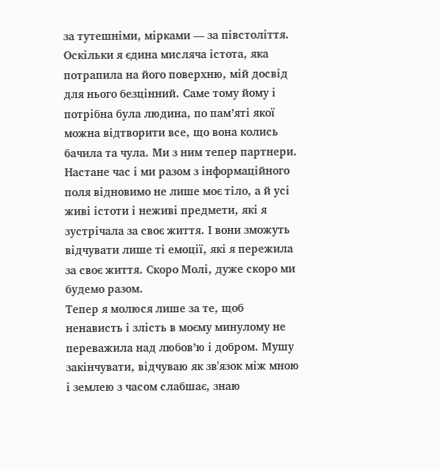за тутешніми, мірками — за півстоліття. Оскільки я єдина мисляча істота, яка потрапила на його поверхню, мій досвід для нього безцінний. Саме тому йому і потрібна була людина, по пам’яті якої можна відтворити все, що вона колись бачила та чула. Ми з ним тепер партнери. Настане час і ми разом з інформаційного поля відновимо не лише моє тіло, а й усі живі істоти і неживі предмети, які я зустрічала за своє життя. І вони зможуть відчувати лише ті емоції, які я пережила за своє життя. Скоро Молі, дуже скоро ми будемо разом.
Тепер я молюся лише за те, щоб ненависть і злість в моєму минулому не переважила над любов’ю і добром. Мушу закінчувати, відчуваю як зв'язок між мною і землею з часом слабшає, знаю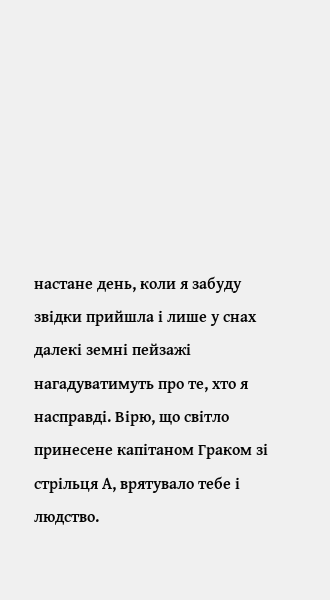настане день, коли я забуду звідки прийшла і лише у снах далекі земні пейзажі нагадуватимуть про те, хто я насправді. Вірю, що світло принесене капітаном Граком зі стрільця А, врятувало тебе і людство.